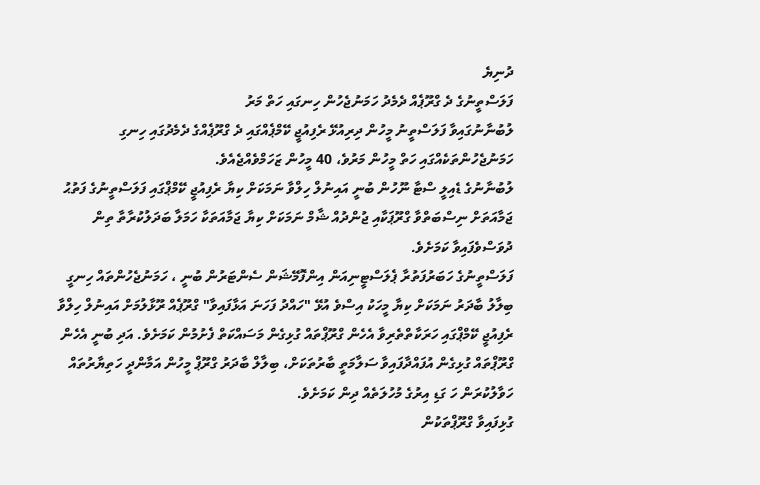ދުނިޔެ
ފަލަސްތީނުގެ ދެ ގްރޫޕެއް ދެމެދު ހަމަނުޖެހުން ހިނގައި ހަތް މަރު
ލުބުނާނުގައިވާ ފަލަސްތީނު މީހުން ދިރިއުޅޭ ރެފިއުޖީ ކޭމްޕެއްގައި ދެ ގްރޫޕެއްގެ ދެމެދުގައި ހިނގި ހަމަނުޖެހުންތަކެއްގައި ހަތް މީހުން މަރުވެ، 40 މީހުން ޒަހަމްވެއްޖެއެވެ.
ލުބުނާނުގެ ޑެއިލީ ސްޓާ ނޫހުން ބުނީ އައިނުލް ހިލްވާ ނަމަކަށް ކިޔާ ރެފިއުޖީ ކޭމްޕްގައި ފަލަސްތީނުގެ ފަތުޙު ޖަމާއަތަށް ނިސްބަތްވާ ގްރޫޕަކާއި ޖުންދުއް ޝާމް ނަމަކަށް ކިޔާ ޖަމާއަތަކާ ހަމަލާ ބަދަލުކުރާތާ ތިން ދުވަސްވެފައިވާ ކަމަށެވެ.
ފަލަސްތީނުގެ ހަބަރުފަތުރާ ޕެލަސްޓީނިއަން އިންފޮމޭޝަން ސެންޓަރުން ބުނީ ، ހަމަނުޖެހުންތައް ހިނގީ ބިލާލު ބާދަރު ނަމަކަށް ކިޔާ މީހަކު އިސްވެ އުޅޭ "ހައްދު ފަހަނަ އަޅާފައިވާ" ގްރޫޕެއް ރޫޅާލުމަށް އައިނުލް ހިލްވާ ރެފިއުޖީ ކޭމްޕްގައި ހަރަކާތްތެރިވާ އެހެން ގްރޫޕްތައް ގުޅިގެން މަސައްކަތް ފެށުމުން ކަމަށެވެ. އަދި ބުނީ އެހެން ގްރޫޕްތައް ގުޅިގެން އުފައްދާފައިވާ ސަލާމަތީ ބާރުތަކަށް، ބިލާލް ބާދަރު ގްރޫޕް މީހުން އަމާންދީ ހަތިޔާރުތައް ހަވާލުކުރަން ހަ ގަޑި އިރުގެ މުހުލަތެއް ދިން ކަމަށެވެ.
ގުޅިފައިވާ ގްރޫޕްތަކުން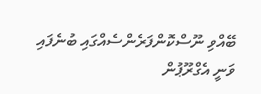ބޭއްވި ނޫސްކޮންފަރެންސެއްގައި ބުނެފައި ވަނީ އެގްރޫޕުން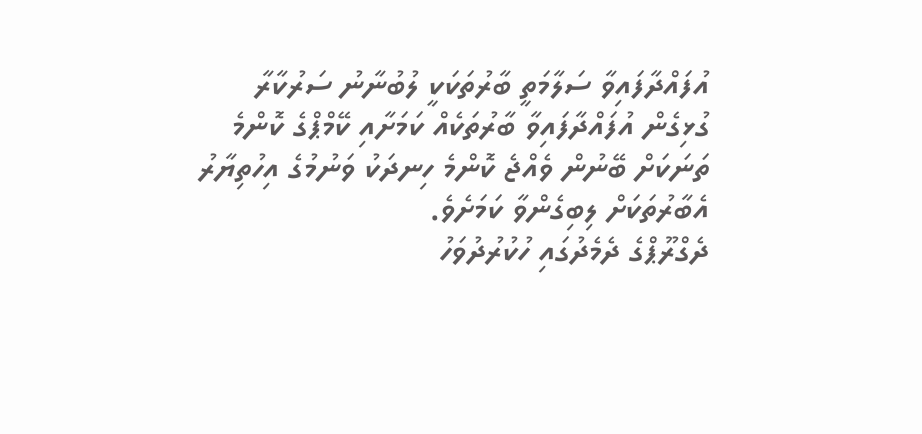އުފައްދާފައިވާ ސަލާމަތީ ބާރުތަކަކީ ލުބުނާނު ސަރުކާރާ ގުޅިގެން އުފައްދާފައިވާ ބާރުތަކެއް ކަމަށާއި ކޭމްޕްގެ ކޮންމެ ތަނަކަށް ބޭނުން ވެއްޖެ ކޮންމެ ހިނދަކު ވަނުމުގެ އިހުތިޔާރު އެބާރުތަކަށް ލިބިގެންވާ ކަމަށެވެ.
ދެގްރޫޕްގެ ދެމެދުގައި ހުކުރުދުވަހު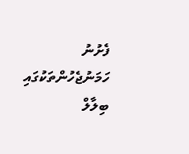ފެށުނު ހަމަނުޖެހުންތަކުގައި ބިލާލް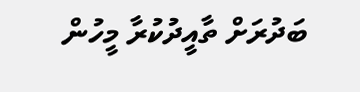ބަދުރަށް ތާއީދުކުރާ މީހުން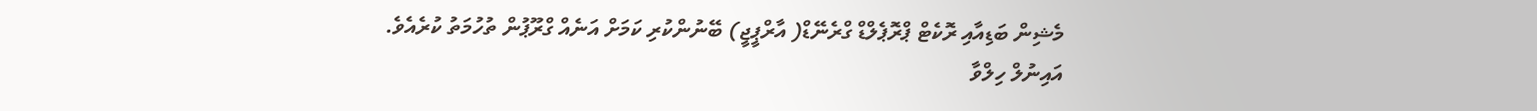މެޝިން ބަޑިއާއި ރޮކެޓް ޕްރޮޕެލްޑް ގްރެނޭޑް( އާރްޕީޖީ) ބޭނުންކުރި ކަމަށް އަނެއް ގްރޫޕުން ތުހުމަތު ކުރެއެވެ.
އައިނުލް ހިލްވާ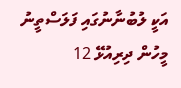އަކީ ލުބުނާނުގައި ފަލަސްތީނު މީހުން ދިރިއުޅޭ 12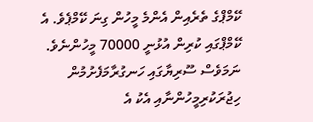ކޭމްޕްގެ ތެރެއިން އެންމެ މީހުން ގިނަ ކޭމްޕެވެ. އެ ކޭމްޕްގައި ކުރިން އުޅުނީ 70000 މީހުންނެވެ. ނަމަވެސް ސޫރިޔާގައި ހަނގުރާމަފެށުމުން ހިޖުރަކުރިމީހުންނާއި އެކު އެ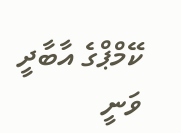ކޭމްޕްގެ އާބާދީ ވަނީ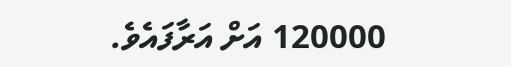120000 އަށް އަރާފައެވެ.